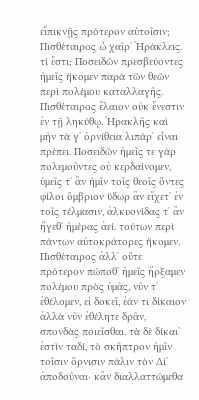εἴπικνῇς πρότερον αὐτοῖσιν; Πισθέταιρος ὦ χαῖρʼ Ἡράκλεις. τί ἔστι; Ποσειδῶν πρεσβεύοντες ἡμεῖς ἥκομεν παρὰ τῶν θεῶν περὶ πολέμου καταλλαγῆς. Πισθέταιρος ἔλαιον οὐκ ἔνεστιν ἐν τῇ ληκύθῳ. Ἡρακλῆς καὶ μὴν τά γʼ ὀρνίθεια λιπάρʼ εἶναι πρέπει. Ποσειδῶν ἡμεῖς τε γὰρ πολεμοῦντες οὐ κερδαίνομεν, ὑμεῖς τʼ ἂν ἡμῖν τοῖς θεοῖς ὄντες φίλοι ὄμβριον ὕδωρ ἂν εἴχετʼ ἐν τοῖς τέλμασιν, ἀλκυονίδας τʼ ἂν ἤγεθʼ ἡμέρας ἀεί. τούτων περὶ πάντων αὐτοκράτορες ἥκομεν. Πισθέταιρος ἀλλʼ οὔτε πρότερον πώποθʼ ἡμεῖς ἤρξαμεν πολέμου πρὸς ὑμᾶς, νῦν τʼ ἐθέλομεν, εἰ δοκεῖ, ἐάν τι δίκαιον ἀλλὰ νῦν ἐθέλητε δρᾶν, σπονδὰς ποιεῖσθαι. τὰ δὲ δίκαιʼ ἐστὶν ταδί, τὸ σκῆπτρον ἡμῖν τοῖσιν ὄρνισιν πάλιν τὸν Δίʼ ἀποδοῦναι· κἂν διαλλαττώμεθα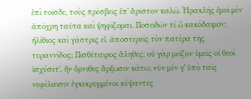ἐπὶ τοῖσδε, τοὺς πρέσβεις ἐπʼ ἄριστον καλῶ. Ἡρακλῆς ἐμοὶ μὲν ἀπόχρη ταῦτα καὶ ψηφίζομαι. Ποσειδῶν τί ὦ κακόδαιμον; ἠλίθιος καὶ γάστρις εἶ. ἀποστερεῖς τὸν πατέρα τῆς τυραννίδος; Πισθέταιρος ἄληθες; οὐ γὰρ μεῖζον ὑμεῖς οἱ θεοὶ ἰσχύσετʼ, ἢν ὄρνιθες ἄρξωσιν κάτω; νῦν μέν γʼ ὑπὸ ταῖς νεφέλαισιν ἐγκεκρυμμένοι κύψαντες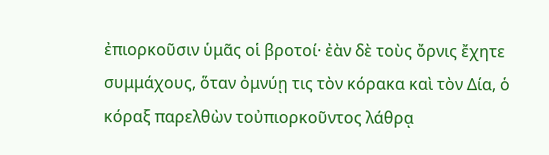ἐπιορκοῦσιν ὑμᾶς οἱ βροτοί· ἐὰν δὲ τοὺς ὄρνις ἔχητε συμμάχους, ὅταν ὀμνύῃ τις τὸν κόρακα καὶ τὸν Δία, ὁ κόραξ παρελθὼν τοὐπιορκοῦντος λάθρᾳ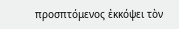προσπτόμενος ἐκκόψει τὸν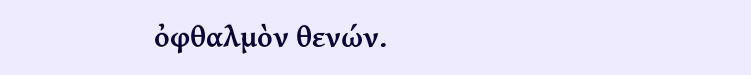ὀφθαλμὸν θενών.